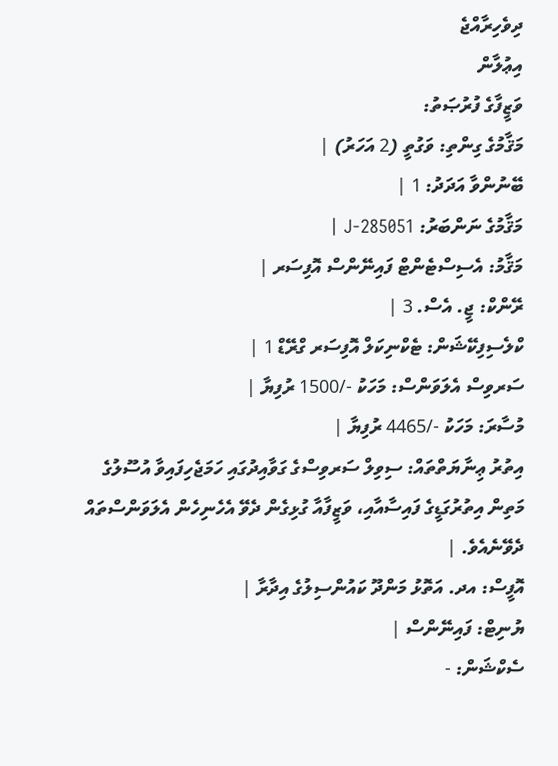ދިވެހިރާއްޖެ
އިޢުލާން
ވަޒީފާގެ ފުރުޞަތު:
މަޤާމުގެ ގިންތި: ވަގުތީ (2 އަހަރު) |
ބޭނުންވާ އަދަދު: 1 |
މަޤާމުގެ ނަންބަރު: 285051-J |
މަޤާމު: އެސިސްޓެންޓް ފައިނޭންސް އޮފިސަރ |
ރޭންކް: ޖީ. އެސް. 3 |
ކްލެސިފިކޭޝަން: ޓެކްނިކަލް އޮފިސަރ ގްރޭޑް 1 |
ސަރވިސް އެލަވަންސް: މަހަކު -/1500 ރުފިޔާ |
މުސާރަ: މަހަކު -/4465 ރުފިޔާ |
އިތުރު ޢިނާޔަތްތައް: ސިވިލް ސަރވިސްގެ ގަވާއިދުގައި ހަމަޖެހިފައިވާ އުސޫލުގެ މަތިން އިތުރުގަޑީގެ ފައިސާއާއި، ވަޒީފާއާ ގުޅިގެން ދެވޭ އެހެނިހެން އެލަވަންސްތައް ދެވޭނެއެވެ. |
އޮފީސް: އދ. އަތޮޅު މަންދޫ ކައުންސިލުގެ އިދާރާ |
ޔުނިޓް: ފައިނޭންސް |
ސެކްޝަން: -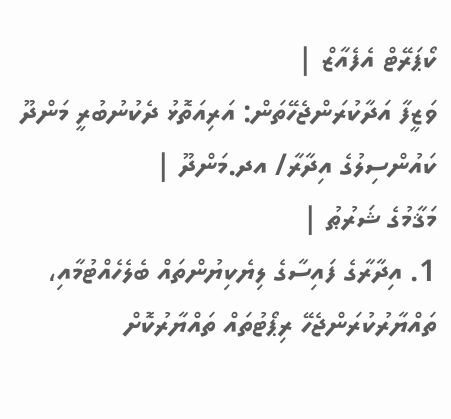ކޯޕަރޭޓް އެފެއާޒް |
ވަޒީފާ އަދާކުރަންޖެހޭތަން: އަރިއަތޮޅު ދެކުނުބުރީ މަންދޫ ކައުންސިލުގެ އިދާރާ/ އދ.މަންދޫ |
މަޤާމުގެ ޝަރުޠު |
1. އިދާރާގެ ފައިސާގެ ލިޔެކިޔުންތައް ބެލެހެއްޓުމާއި، ތައްޔާރުކުރަންޖެހޭ ރިޕޯޓުތައް ތައްޔާރުކޮށް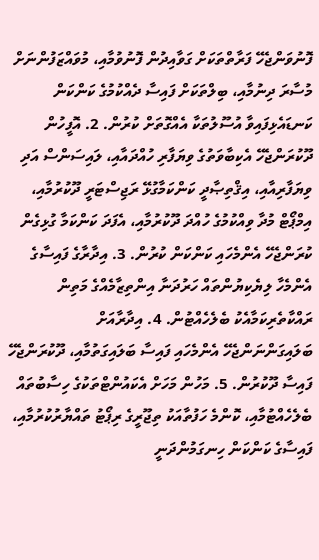ފޮނުވަންޖެހޭ ފަރާތްތަކަށް ގަވާއިދުން ފޮނުވުމާއި، މުވައްޒަފުންނަށް މުސާރަ ދިނުމާއި، ބިލްތަކަށް ފައިސާ ދެއްކުމުގެ ކަންކަން ކަނޑައެޅިފައިވާ އުސޫލުތަކާ އެއްގޮތަށް ކުރުން. 2. އޮފީހުން ދޫކުރަންޖެހޭ އެކިބާވަތުގެ ވިޔަފާރި ހުއްދައާއި، ލައިސަންސް އަދި ވިޔަފާރިއާއި، އިޤްތިޞާދީ ކަންކަމާގުޅޭ ރަޖިސްޓަރީ ދޫކުރުމާއި، އިމްޕޯޓް މުދާ ވިއްކުމުގެ ހުއްދަ ދޫކުރުމާއި، އެފަދަ ކަންކަމާ ގުޅިގެން ކުރަންޖެހޭ އެންމެހައި ކަންކަން ކުރުން. 3. އިދާރާގެ ފައިސާގެ އެންމެހާ ލިޔެކިޔުންތައް ހަރުދަނާ އިންތިޒާމެއްގެ މަތިން ރައްކާތެރިކަމާއެކު ބެލެހެއްޓުން. 4. އިދާރާއަށް ބަލައިގަންނަންޖެހޭ އެންމެހައި ފައިސާ ބަލައިގަތުމާއި، ދޫކުރަންޖެހޭ ފައިސާ ދޫކުރުން. 5. މަހުން މަހަށް އެކައުންޓްތަކުގެ ހިސާބުތައް ބެލެހެއްޓުމާއި، ކޮންމެ ހަފުތާއަކު ތިޖޫރީގެ ރިޕޯޓު ތައްޔާރުކުރުމާއި، ފައިސާގެ ކަންކަން ހިނގަމުންދަނީ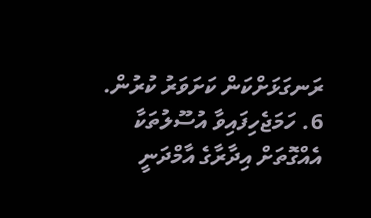ރަނގަޅަށްކަން ކަށަވަރު ކުރުން. 6. ހަމަޖެހިފައިވާ އުސޫލުތަކާ އެއްގޮތަށް އިދާރާގެ އާމްދަނީ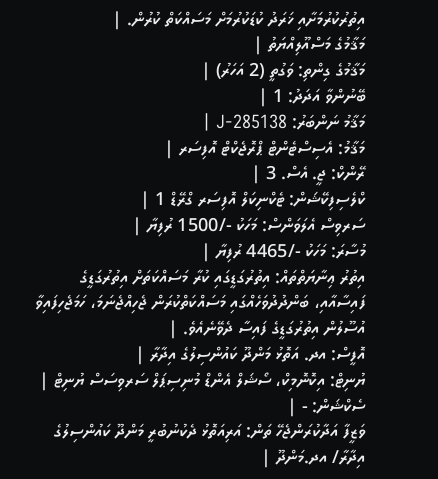އިތުރުކުރުމަށާއި ޚަރަދު ކުޑަކުރުމަށް މަސައްކަތް ކުރުން. |
މަޤާމުގެ މަސްއޫލިއްޔަތު |
މަޤާމުގެ ގިންތި: ވަގުތީ (2 އަހަރު) |
ބޭނުންވާ އަދަދު: 1 |
މަޤާމު ނަންބަރު: 285138-J |
މަޤާމު: އެސިސްޓެންޓް ޕްރޮޖެކްޓް އޮފިސަރ |
ރޭންކް: ޖީ. އެސް. 3 |
ކްލެސިފިކޭޝަން: ޓެކްނިކަލް އޮފިސަރ ގްރޭޑް 1 |
ސަރވިސް އެލަވަންސް: މަހަކު -/1500 ރުފިޔާ |
މުސާރަ: މަހަކު -/4465 ރުފިޔާ |
އިތުރު ޢިނާޔަތްތައް: އިތުރުގަޑީގައި ކުރާ މަސައްކަތަށް އިތުރުގަޑީގެ ފައިސާއާއި، ބަންދުދުވަހެއްގައި މަސައްކަތްކުރަން ޖެހިއްޖެނަމަ، ހަމަޖެހިފައިވާ އުސޫލުން އިތުރުގަޑީގެ ފައިސާ ދެވޭނެއެވެ. |
އޮފީސް: އދ. އަތޮޅު މަންދޫ ކައުންސިލުގެ އިދާރާ |
ޔުނިޓް: އިކޮނޮމިކް، ސޯޝަލް އެންޑް މުނިސިޕަލް ސަރވިސަސް ޔުނިޓް |
ސެކްޝަން: - |
ވަޒީފާ އަދާކުރަންޖެހޭ ތަން: އަރިއަތޮޅު ދެކުނުބުރީ މަންދޫ ކައުންސިލުގެ އިދާރާ/ އދ.މަންދޫ |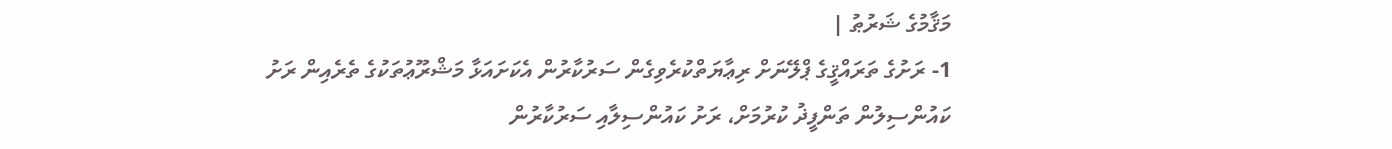މަޤާމުގެ ޝަރުޠު |
1- ރަށުގެ ތަރައްޤީގެ ޕްލޭނަށް ރިޢާޔަތްކުރެވިގެން ސަރުކާރުން އެކަށައަޅާ މަޝްރޫޢުތަކުގެ ތެރެއިން ރަށު ކައުންސިލުން ތަންފީޛު ކުރުމަށް، ރަށު ކައުންސިލާއި ސަރުކާރުން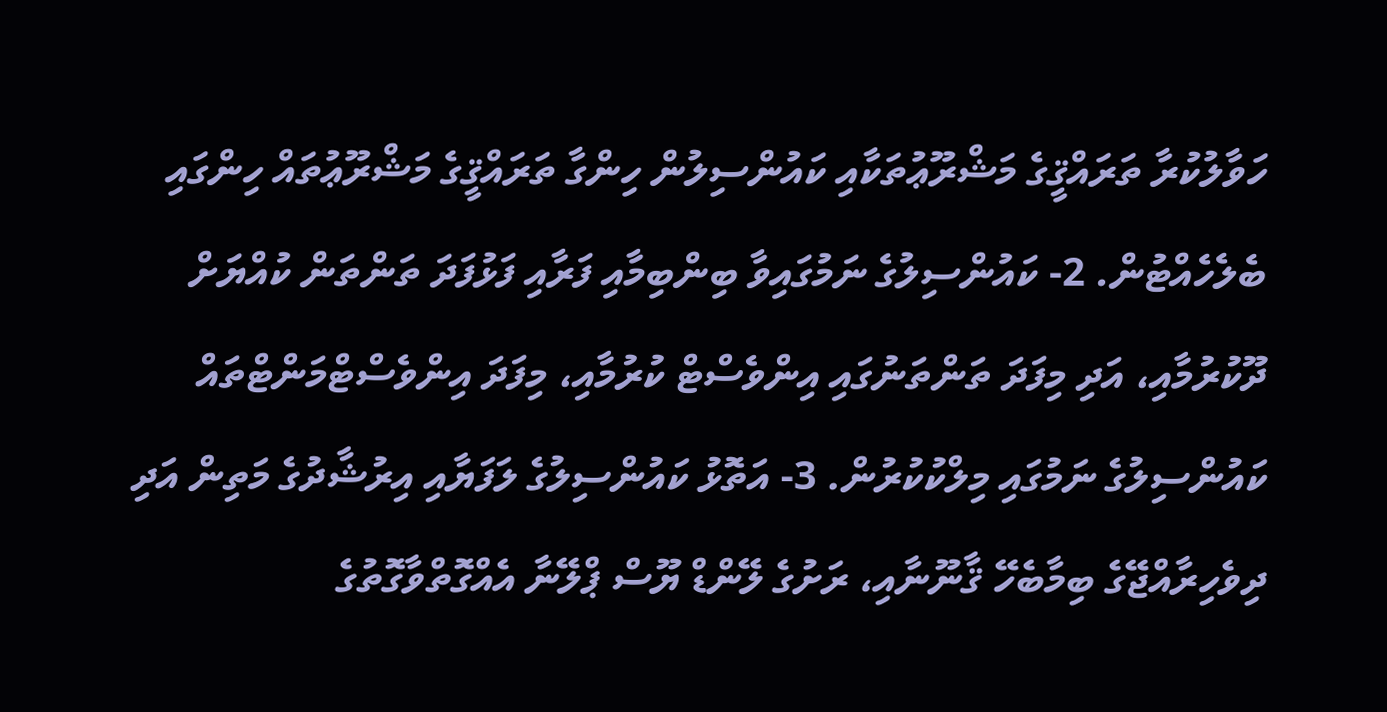ހަވާލުކުރާ ތަރައްޤީގެ މަޝްރޫޢުތަކާއި ކައުންސިލުން ހިންގާ ތަރައްޤީގެ މަޝްރޫޢުތައް ހިންގައި ބެލެހެއްޓުން. 2- ކައުންސިލުގެ ނަމުގައިވާ ބިންބިމާއި ފަރާއި ފަޅުފަދަ ތަންތަން ކުއްޔަށް ދޫކުރުމާއި، އަދި މިފަދަ ތަންތަނުގައި އިންވެސްޓް ކުރުމާއި، މިފަދަ އިންވެސްޓްމަންޓްތައް ކައުންސިލުގެ ނަމުގައި މިލްކުކުރުން. 3- އަތޮޅު ކައުންސިލުގެ ލަފަޔާއި އިރުޝާދުގެ މަތިން އަދި ދިވެހިރާއްޖޭގެ ބިމާބެހޭ ޤާނޫނާއި، ރަށުގެ ލޭންޑް ޔޫސް ޕްލޭނާ އެއްގޮތްވާގޮތުގެ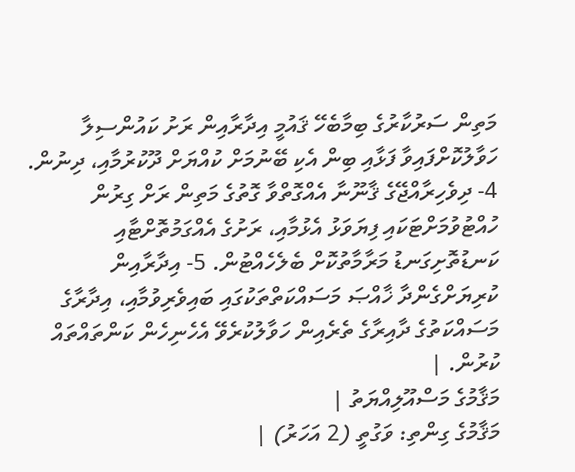މަތިން ސަރުކާރުގެ ބިމާބެހޭ ޤައުމީ އިދާރާއިން ރަށު ކައުންސިލާ ހަވާލުކޮށްފައިވާ ފަޅާއި ބިން އެކި ބޭނުމަށް ކުއްޔަށް ދޫކުރުމާއި، ދިނުން. 4- ދިވެހިރާއްޖޭގެ ޤާނޫނާ އެއްގޮތްވާ ގޮތުގެ މަތިން ރަށް ގިރުން ހުއްޓުވުމަށްޓަކައި ފިޔަވަޅު އެޅުމާއި، ރަށުގެ އެއްގަމުތޮށްޓާއި ކަނޑުތޮށިގަނޑު މަރާމާތުކޮށް ބެލެހެއްޓުން. 5- އިދާރާއިން ކުރިޔަށްގެންދާ ޚާއްޞަ މަސައްކަތްތަކުގައި ބައިވެރިވުމާއި، އިދާރާގެ މަސައްކަތުގެ ދާއިރާގެ ތެރެއިން ހަވާލުކުރެވޭ އެހެނިހެން ކަންތައްތައް ކުރުން. |
މަޤާމުގެ މަސްއޫލިއްޔަތު |
މަޤާމުގެ ގިންތި: ވަގުތީ (2 އަހަރު) |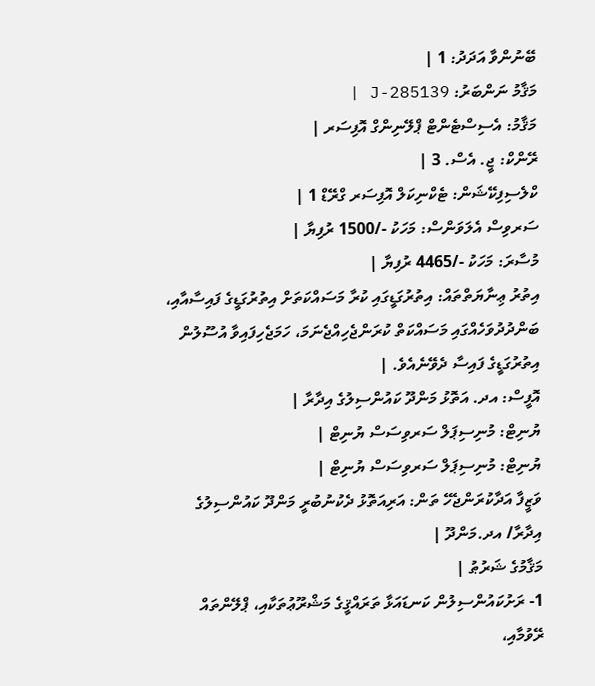ބޭނުންވާ އަދަދު: 1 |
މަޤާމު ނަންބަރު: 285139-J |
މަޤާމު: އެސިސްޓެންޓް ޕްލޭނިންގް އޮފިސަރ |
ރޭންކް: ޖީ. އެސް. 3 |
ކްލެސިފިކޭޝަން: ޓެކްނިކަލް އޮފިސަރ ގްރޭޑް 1 |
ސަރވިސް އެލަވަންސް: މަހަކު -/1500 ރުފިޔާ |
މުސާރަ: މަހަކު -/4465 ރުފިޔާ |
އިތުރު ޢިނާޔަތްތައް: އިތުރުގަޑީގައި ކުރާ މަސައްކަތަށް އިތުރުގަޑީގެ ފައިސާއާއި، ބަންދުދުވަހެއްގައި މަސައްކަތް ކުރަންޖެހިއްޖެނަމަ، ހަމަޖެހިފައިވާ އުސޫލުން އިތުރުގަޑީގެ ފައިސާ ދެވޭނެއެވެ. |
އޮފީސް: އދ. އަތޮޅު މަންދޫ ކައުންސިލުގެ އިދާރާ |
ޔުނިޓް: މުނިސިޕަލް ސަރވިސަސް ޔުނިޓް |
ޔުނިޓް: މުނިސިޕަލް ސަރވިސަސް ޔުނިޓް |
ވަޒީފާ އަދާކުރަންޖެހޭ ތަން: އަރިއަތޮޅު ދެކުނުބުރީ މަންދޫ ކައުންސިލުގެ އިދާރާ/ އދ.މަންދޫ |
މަޤާމުގެ ޝަރުޠު |
1- ރަށުކައުންސިލުން ކަނޑައަޅާ ތަރައްޤީގެ މަޝްރޫޢުތަކާއި، ޕްލޭންތައް ރޭވުމާއި،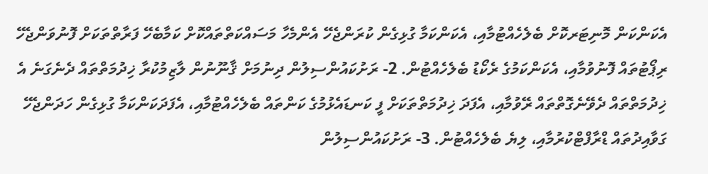އެކަންކަން މޮނިޓަރކޮށް ބެލެހެއްޓުމާއި، އެކަންކަމާ ގުޅިގެން ކުރަންޖެހޭ އެންމެހާ މަސައްކަތްތައްކޮށް ކަމާބެހޭ ފަރާތްތަކަށް ފޮނުވަންޖެހޭ ރިޕޯޓުތައް ފޮނުވުމާއި، އެކަންކަމުގެ ރެކޯޑު ބެލެހެއްޓުން. 2- ރަށުކައުންސިލުން ދިނުމަށް ޤާނޫނުން ލާޒިމުކުރާ ޚިދުމަތްތައް ދެނެގަނެ އެ ޚިދުމަތްތައް ދެވޭނެގޮތްތައް ރޭވުމާއި، އެފަދަ ޚިދުމަތްތަކަށް ފީ ކަނޑައެޅުމުގެ ކަންތައް ބެލެހެއްޓުމާއި، އެފަދަކަންކަމާ ގުޅިގެން ހަދަންޖެހޭ ގަވާއިދުތައް ޑްރާފްޓްކުރުމާއި، ލިޔެ ބެލެހެއްޓުން. 3- ރަށުކައުންސިލުން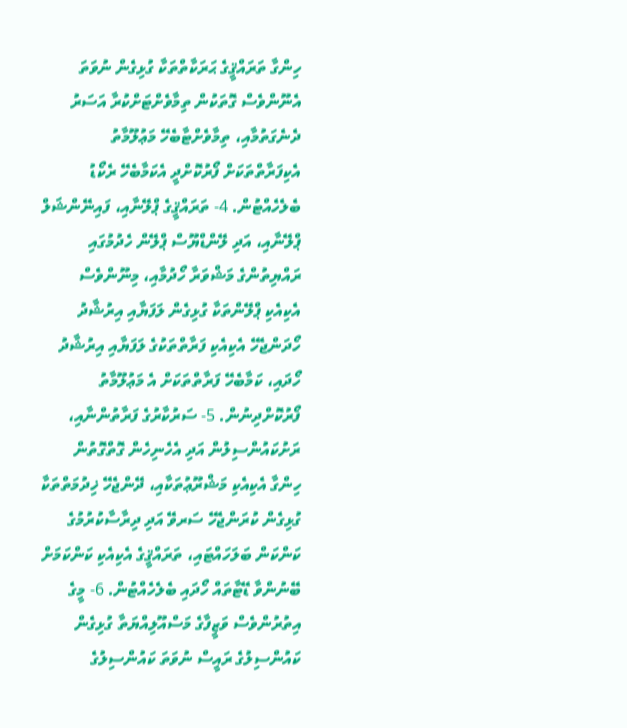ހިންގާ ތަރައްޤީގެ ޙަރަކާތްތަކާ ގުޅިގެން ނުވަތަ އެނޫންވެސް ގޮތަކުން ތިމާވެށްޓަށްކުރާ އަސަރު ދެނެގަތުމާއި، ތިމާވެށްޓާބެހޭ މަޢުލޫމާތު އެކިފަރާތްތަކަށް ފޯރުކޮށްދީ އެކަމާބެހޭ ރެކޯޑު ބެލެހެއްޓުން. 4- ތަރައްޤީގެ ޕްލޭނާއި، ފައިނޭންޝަލް ޕްލޭނާއި، އަދި ލޭންޑްޔޫސް ޕްލޭން ހެދުމުގައި ރައްޔިތުންގެ މަޝްވަރާ ހޯދުމާއި، މިނޫންވެސް އެކިއެކި ޕްލޭންތަކާ ގުޅިގެން ލަފަޔާއި އިރުޝާދު ހޯދަންޖެހޭ އެކިއެކި ފަރާތްތަކުގެ ލަފަޔާއި އިރުޝާދު ހޯދައި، ކަމާބެހޭ ފަރާތްތަކަށް އެ މަޢުލޫމާތު ފޯރުކޮށްދިނުން. 5- ސަރުކާރުގެ ފަރާތުންނާއި، ރަށުކައުންސިލުން އަދި އެހެނިހެން ގޮތްގޮތުން ހިންގާ އެކިއެކި މަޝްރޫޢުތަކާއި، ދޭންޖެހޭ ޚިދުމަތްތަކާ ގުޅިގެން ކުރަންޖެހޭ ސަރވޭ އަދި ދިރާސާކުރުމުގެ ކަންކަން ބަލަހައްޓައި، ތަރައްޤީގެ އެކިއެކި ކަންކަމަށް ބޭނުންވާ ޑޭޓާތައް ހޯދައި ބެލެހެއްޓުން. 6- މީގެ އިތުރުންވެސް ވަޒީފާގެ މަސްއޫލިއްޔަތާ ގުޅިގެން ކައުންސިލުގެ ރައީސް ނުވަތަ ކައުންސިލުގެ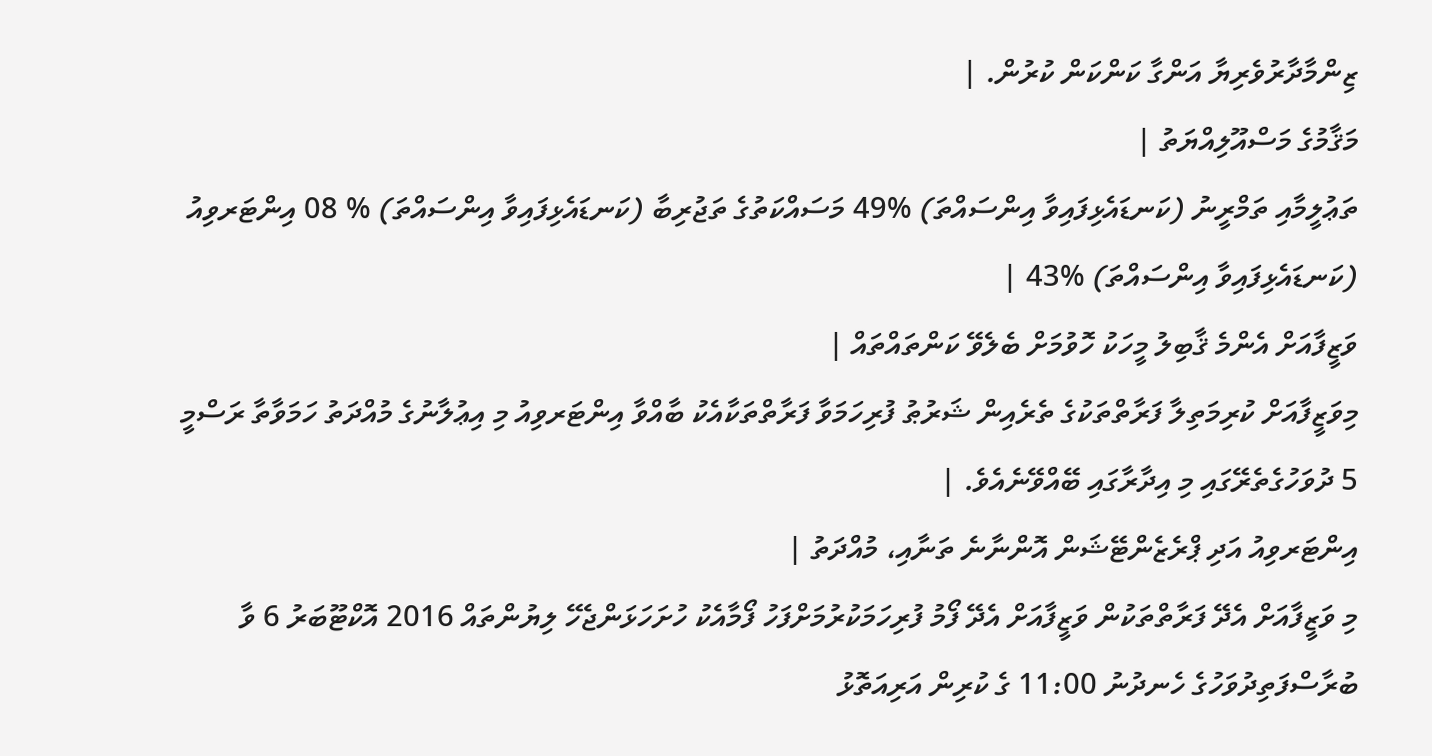ޒިންމާދާރުވެރިޔާ އަންގާ ކަންކަން ކުރުން. |
މަޤާމުގެ މަސްއޫލިއްޔަތު |
ތަޢުލީމާއި ތަމްރީނު (ކަނޑައެޅިފައިވާ އިންސައްތަ) %49 މަސައްކަތުގެ ތަޖުރިބާ (ކަނޑައެޅިފައިވާ އިންސައްތަ) % 08 އިންޓަރވިއު (ކަނޑައެޅިފައިވާ އިންސައްތަ) %43 |
ވަޒީފާއަށް އެންމެ ޤާބިލު މީހަކު ހޮވުމަށް ބެލެވޭ ކަންތައްތައް |
މިވަޒީފާއަށް ކުރިމަތިލާ ފަރާތްތަކުގެ ތެރެއިން ޝަރުޠު ފުރިހަމަވާ ފަރާތްތަކާއެކު ބާއްވާ އިންޓަރވިއު މި އިޢުލާނުގެ މުއްދަތު ހަމަވާތާ ރަސްމީ 5 ދުވަހުގެތެރޭގައި މި އިދާރާގައި ބޭއްވޭނެއެވެ. |
އިންޓަރވިއު އަދި ޕްރެޒެންޓޭޝަން އޮންނާނެ ތަނާއި، މުއްދަތު |
މި ވަޒީފާއަށް އެދޭ ފަރާތްތަކުން ވަޒީފާއަށް އެދޭ ފޯމު ފުރިހަމަކުރުމަށްފަހު ފޯމާއެކު ހުށަހަޅަންޖެހޭ ލިޔުންތައް 2016 އޮކްޓޫބަރު 6 ވާ ބުރާސްފަތިދުވަހުގެ ހެނދުނު 11:00 ގެ ކުރިން އަރިއަތޮޅު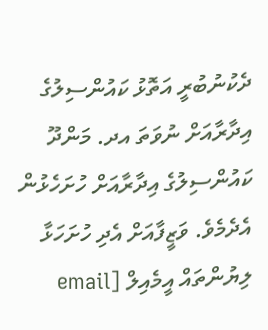ދެކުނުބުރީ އަތޮޅު ކައުންސިލުގެ އިދާރާއަށް ނުވަތަ އދ. މަންދޫ ކައުންސިލުގެ އިދާރާއަށް ހުށަހެޅުން އެދެމެވެ. ވަޒީފާއަށް އެދި ހުށަހަޅާ ލިޔުންތައް އީމެއިލް [email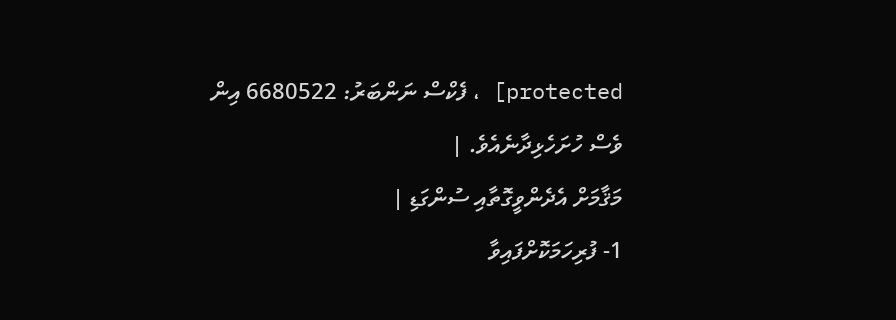protected] ، ފެކްސް ނަންބަރު: 6680522 އިން ވެސް ހުށަހެޅިދާނެއެވެ. |
މަޤާމަށް އެދެންވީގޮތާއި ސުންގަޑި |
1- ފުރިހަމަކޮށްފައިވާ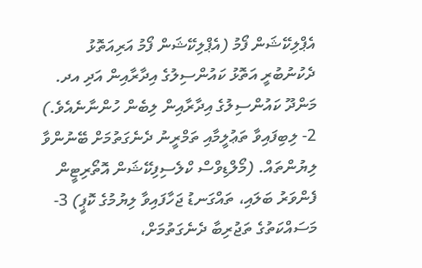އެޕްލިކޭޝަން ފޯމު (އެޕްލިކޭޝަން ފޯމު އަރިއަތޮޅު ދެކުނުބުރީ އަތޮޅު ކައުންސިލުގެ އިދާރާއިން އަދި އދ. މަންދޫ ކައުންސިލުގެ އިދާރާއިން ލިބެން ހުންނާނެއެވެ.) 2- ލިބިފައިވާ ތަޢުލީމާއި ތަމްރީނު ދެނެގަތުމަށް ބޭނުންވާ ލިޔުންތައް. (މޯލްޑިވްސް ކްލެސިފިކޭޝަން އޮތޯރިޓީން ފެންވަރު ބަލައި، ތައްގަނޑު ޖަހާފައިވާ ލިޔުމުގެ ކޮޕީ) 3- މަސައްކަތުގެ ތަޖުރިބާ ދެނެގަތުމަށް،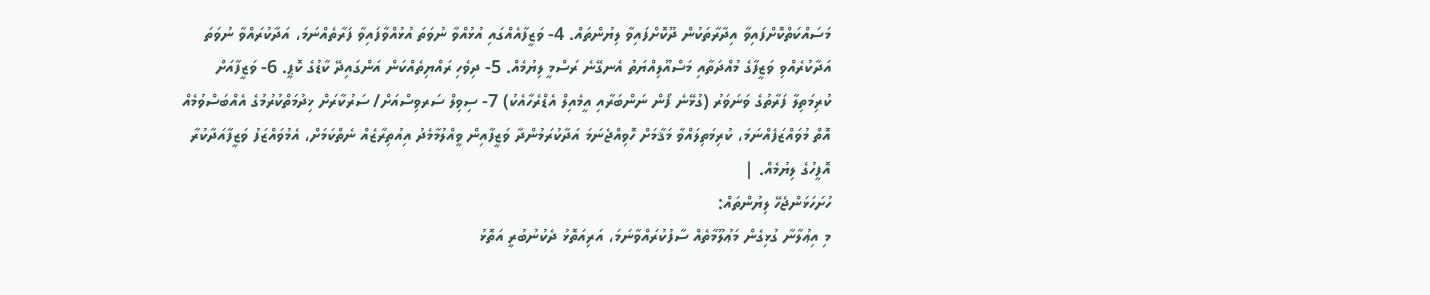މަސައްކަތްކޮށްފައިވާ އިދާރާތަކުން ދޫކޮށްފައިވާ ލިޔުންތައް. 4- ވަޒީފާއެއްގައި އުޅުއްވާ ނުވަތަ އުޅުއްވާފައިވާ ފަރާތެއްނަމަ، އަދާކުރައްވާ ނުވަތަ އަދާކުރެއްވި ވަޒީފާގެ މުއްދަތާއި މަސްއޫލިއްޔަތު އެނގޭނެ ރަސްމީ ލިޔުމެއް. 5- ދިވެހި ރައްޔިތެއްކަން އަންގައިދޭ ކާޑުގެ ކޮޕީ. 6- ވަޒީފާއަށް ކުރިމަތިލާ ފަރާތުގެ ވަނަވަރު (ގުޅޭނެ ފޯން ނަންބަރާއި އީމެއިލް އެޑްރެހާއެކު) 7- ސިވިލް ސަރވިސްއަށް/ ސަރުކާރަށް ޚިދުމަތްކުރުމުގެ އެއްބަސްވުމެއް އޮތް މުވައްޒަފެއްނަމަ، ކުރިމަތިލައްވާ މަޤާމަށް ހޮވިއްޖެނަމަ އަދާކުރަމުންދާ ވަޒީފާއިން ވީއްލުމާމެދު އިއުތިރާޒެއް ނެތްކަމަށް، އެމުވައްޒަފު ވަޒީފާއަދާކުރާ އޮފީހުގެ ލިޔުމެއް. |
ހުށަހަޅަންޖެހޭ ލިޔުންތައް:
މި އިޢުލާނާ ގުޅިގެން މަޢުލޫމާތެއް ސާފުކުރައްވާނަމަ، އަރިއަތޮޅު ދެކުނުބުރީ އަތޮޅު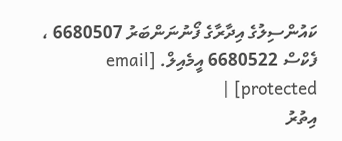ކައުންސިލުގެ އިދާރާގެ ފޯނުނަންބަރު 6680507 ، ފެކްސް 6680522 އީމެއިލް. [email protected] |
އިތުރު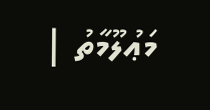މަޢުލޫމާތު |